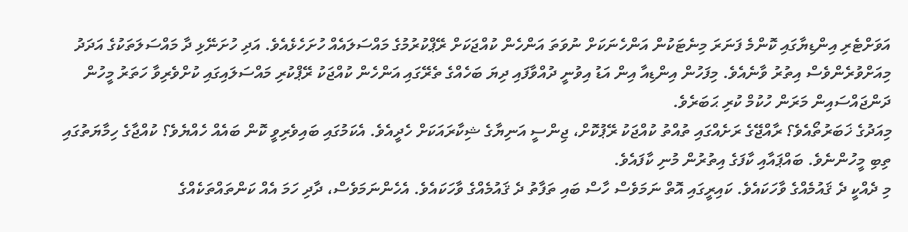އަވަށްޓެރި އިންޑިޔާގައި ކޮންމެ ފަނަރަ މިނެޓަކުން އަންހެނަކަށް ނުވަތަ އަންހެން ކުއްޖަކަށް ރޭޕްކުރުމުގެ މައްސަލައެއް ހުށަހެޅެއެވެ. އަދި ހުށަނޭޅި ދާ މައްސަލަތަކުގެ އަދަދު މިއަށްވުރެންވެސް އިތުރު ވާނެއެވެ. މިފަހުން އިންޑިއާ އިން އަޑު އިވުނީ ދުއްވާފައި ދިޔަ ބަހެއްގެ ތެރޭގައި އަންހެން ކުއްޖަކު ރޭޕްކުރި މައްސަލައިގައި ކުށްވެރިވާ ހަތަރު މީހުން ދަންޖައްސައިން މަރަން ހުކުމް ކުރި ޙަބަރެވެ.
މިއަދުގެ ޚަބަރުތޯއެވެ؟ ރާއްޖޭގެ ރަށެއްގައި ތުއްތު ކުއްޖަކު ރޭޕުކޮށް، ޖިންސީ އަނިޔާގެ ޝިކާރައަކަށް ހެދީއެވެ. އެކަމުގައި ބައިވެރިވީ ކޮން ބައެއް ހެއްޔެވެ؟ ކުއްޖާގެ ހިމާޔަތުގައި ތިބި މީހުންނެވެ. ބައްޕައާއި ކާފަގެ އިތުރުން މުނި ކާފައެވެ.
މި ދެއްކީ ދެ ޤައުމެއްގެ ވާހަކައެވެ. ކައިރީގައި އޮތް ނަމަވެސް ހާސް ބައި ތަފާތު ދެ ޤައުމެއްގެ ވާހަކައެވެ. އެހެންނަމަވެސް، ދާދި ހަމަ އެއް ކަންތައްތަކެއްގެ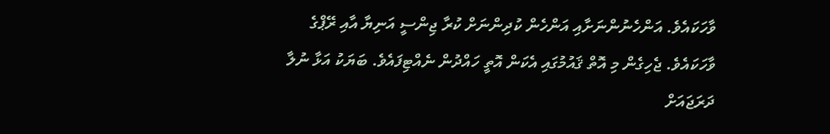ވާހަކައެވެ. އަންހެނުންނަށާއި އަންހެން ކުދިންނަށް ކުރާ ޖިންސީ އަނިޔާ އާއި ރޭޕްގެ ވާހަކައެވެ. ޖެހިގެން މި އޮތް ޤައުމުގައި އެކަން އޮތީ ހައްދުން ނެއްޓިފައެވެ. ބަޔަކު އަޅާ ނުލާ ދަރަޖައަށް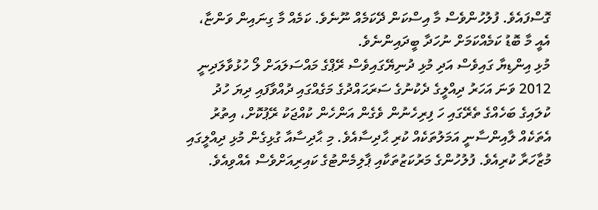ގޮސްފައެވެ. ފުލުހުންވެސް މާ އިސްކަން ދޭކަމެއް ނޫނެވެ. ކަމެއް މާ ގިނައިން ވަންޏާ، އެއީ މާ ބޮޑު ކަމެއްކަމަށް ނުހަދާ ބީދައިންނެވެ.
މުޅި އިންޑިޔާ ގައިވެސް އަދި މުޅި ދުނިޔޭގައިވެސް ރޭޕްގެ މައްސަލައަށް ލޯ ހުޅުވާލަދިނީ 2012 ވަނަ އަހަރު ދިއްލީގެ ދެކުނުގެ ސަރަޙައްދުގެ މަގެއްގައި ދުއްވާފައި ދިޔަ ހުދު ކުލައިގެ ބަހެއްގެ ތެރޭގައި ހަ ފިރިހެނުން ވެގެން އަންހެން ކުއްޖަކު ރޭޕުކޮށް، އިތުރު އެތަކެއް ލާއިންސާނީ އަމަލުތަކެއް ކުރި ޙާދިސާއެވެ. މި ޙާދިސާއާ ގުޅިގެން މުޅި ދިއްލީގައި މުޒާހަރާ ކުރިއެވެ. ފުލުހުންގެ މަރުކަޒުތަކާއި ޕާލިމެންޓުގެ ކައިރިއަށްވެސް އެއްވިއެވެ.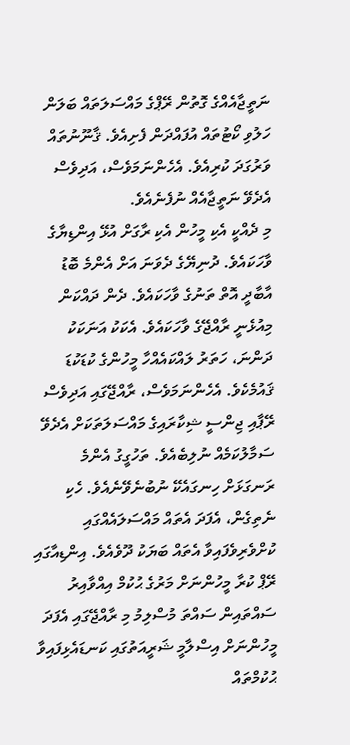ނަތީޖާއެއްގެ ގޮތުން ރޭޕްގެ މައްސަލަތައް ބަލަން ހަލުވި ކޯޓުތައް އުފައްދަން ފެށިއެވެ. ޤާނޫނުތައް ވަރުގަދަ ކުރިއެވެ. އެހެންނަމަވެސް، އަދިވެސް އެދެވޭ ނަތީޖާއެއް ނުފެނެއެވެ.
މި ދެއްކީ އެކި މީހުން އެކި ރާގަށް އުޅޭ އިންޑިޔާގެ ވާހަކައެވެ. ދުނިޔޭގެ ދެވަނަ އަށް އެންމެ ބޮޑު އާބާދީ އޮތް ތަނުގެ ވާހަކައެވެ. ދެން ދައްކަން މިއުޅެނީ ރާއްޖޭގެ ވާހަކައެވެ. އެކަކު އަނަކަކު ދަންނަ، ހަތަރު ލައްކައެއްހާ މީހުންގެ ކުޑަކުޑަ ޤައުމެކެވެ. އެހެންނަމަވެސް، ރާއްޖޭގައި އަދިވެސް ރޭޕާއި ޖިންސީ ޝިކާރައިގެ މައްސަލަތަކަށް އެދެވޭ ސަމާލުކަމެއް ނުލިބެއެވެ. ތަހުގީގު އެންމެ ރަނގަޅަށް ހިނގައެކޭ ނުބުނެވޭނެއެވެ. ހެކި ނެތިގެން، އެފަދަ އެތައް މައްސަލައެއްގައި ކުށްވެރިވެފައިވާ އެތައް ބަޔަކު ދޫވެއެވެ. އިންޑިއާގައި ރޭޕް ކުރާ މީހުންނަށް މަރުގެ ޙުކުމް އިއްވާއިރު ސައްތައިން ސައްތަ މުސްލިމު މި ރާއްޖޭގައި އެފަދަ މީހުންނަށް އިސްލާމީ ޝަރީއަތުގައި ކަނޑައެޅިފައިވާ ޙުކުމްތައް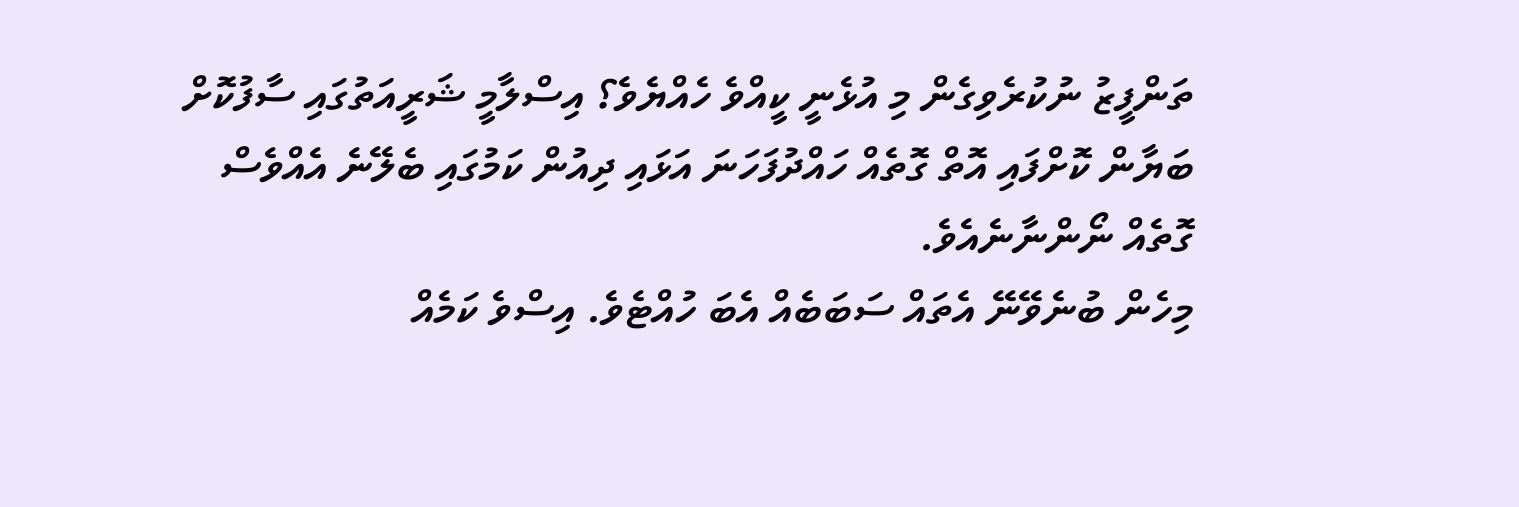ތަންފީޒު ނުކުރެވިގެން މި އުޅެނީ ކީއްވެ ހެއްޔެވެ؟ އިސްލާމީ ޝަރީއަތުގައި ސާފުކޮށް ބަޔާން ކޮށްފައި އޮތް ގޮތެއް ހައްދުފަހަނަ އަޅައި ދިއުން ކަމުގައި ބެލޭނެ އެއްވެސް ގޮތެއް ނޯންނާނެއެވެ.
މިހެން ބުނެވޭނޭ އެތައް ސަބަބެއް އެބަ ހުއްޓެވެ. އިސްވެ ކަމެއް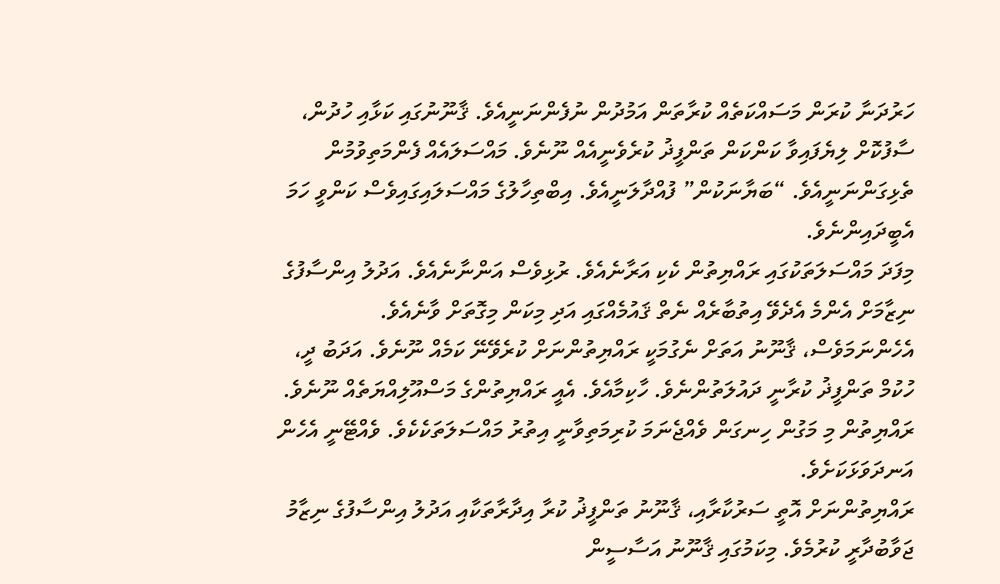ހަރުދަނާ ކުރަން މަސައްކަތެއް ކުރާތަން އަމުދުން ނުފެންނަނީއެވެ. ޤާނޫނުގައި ކަޅާއި ހުދުން، ސާފުކޮށް ލިޔެފައިވާ ކަންކަން ތަންފީޛު ކުރެވެނީއެއް ނޫނެވެ. މައްސަލައެއް ފެންމަތިވުމުން ތެޅިގަންނަނީއެވެ. “ބަޔާނަކުން” ފުއްދާލަނީއެވެ. އިބްތިހާލުގެ މައްސަލައިގައިވެސް ކަންވީ ހަމަ އެބީދައިންނެވެ.
މިފަދަ މައްސަލަތަކުގައި ރައްޔިތުން ކެކި އަރާނެއެވެ. ރުޅިވެސް އަންނާނެއެވެ. އަދުލު އިންސާފުގެ ނިޒާމަށް އެންމެ އެދެވޭ އިތުބާރެއް ނެތް ޤައުމެއްގައި އަދި މިކަން މިގޮތަށް ވާނެއެވެ. އެހެންނަމަވެސް، ޤާނޫނު އަތަށް ނެގުމަކީ ރައްޔިތުންނަށް ކުރެވޭނޭ ކަމެއް ނޫނެވެ. އަދަބު ދީ، ހުކުމް ތަންފީޛު ކުރާނީ ދައުލަތުންނެވެ. ހާކިމާއެވެ. އެއީ ރައްޔިތުންގެ މަސްއޫލިއްޔަތެއް ނޫނެވެ. ރައްޔިތުން މި މަގުން ހިނގަން ވެއްޖެނަމަ ކުރިމަތިވާނީ އިތުރު މައްސަލަތަކެކެވެ. ވެއްޓޭނީ އެހެން އަނދަވަޅަކަށެވެ.
ރައްޔިތުންނަށް އޮތީ ސަރުކާރާއި، ޤާނޫނު ތަންފީޛު ކުރާ އިދާރާތަކާއި އަދުލު އިންސާފުގެ ނިޒާމު ޖަވާބުދާރީ ކުރުމެވެ. މިކަމުގައި ޤާނޫނު އަސާސީން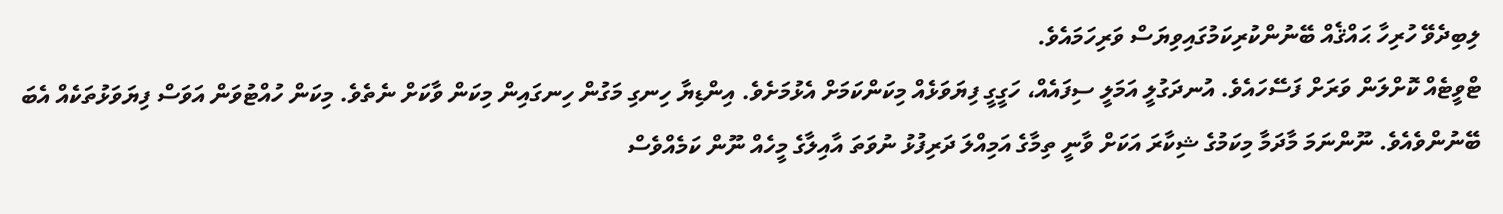ލިބިދެވޭ ހުރިހާ ޙައްޤެއް ބޭނުންކުރިކަމުގައިވިޔަސް ވަރިހަމައެވެ.
ޓްވީޓެއް ކޮށްލަން ވަރަށް ފަސޭހައެވެ. އުނދަގުލީ އަމަލީ ސިފައެއް، ހަގީގީ ފިޔަވަޅެއް މިކަންކަމަށް އެޅުމަށެވެ. އިންޑިޔާ ހިނގި މަގުން ހިނގައިން މިކަން ވާކަށް ނެތެވެ. މިކަން ހުއްޓުވަން އަވަސް ފިޔަވަޅުތަކެއް އެބަ ބޭނުންވެއެވެ. ނޫންނަމަ މާދަމާ މިކަމުގެ ޝިކާރަ އަކަށް ވާނީ ތިމާގެ އަމިއްލަ ދަރިފުޅު ނުވަތަ އާއިލާގެ މީހެއް ނޫން ކަމެއްވެސް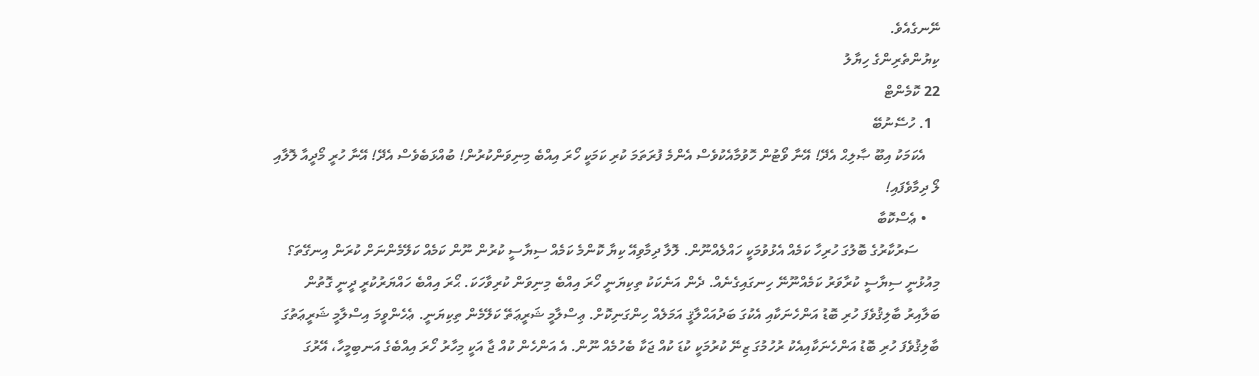ނޭނގެއެވެ.
ކިޔުންތެރިންގެ ހިޔާލު
22 ކޮމެންޓް
  1. ހުސޭނުބޭ
    އެކަމަކު އިބޫ ޞާލިޙް އެދޭ! އޭނާ ވޯޓުން ހޮވުމާއެކުވެސް އެންމެ ފުރަތަމަ ކުރި ކަމަކީ ހޯރަ އިއްބެ މިނިވަންކުރުން! ބުއްޅަބެވެސް އެދޭ! އޭނާ ހުރީ މޯދީއާ ލޮލާއި ލޯ ދިމާވެފައި!
    • ޢެސްކޮބާ
      ސަރުކާރުގެ ބޮލުގަ ހުރިހާ ކަމެއް އެޅުވުމަކީ ހައްލެއްނޫން. ލޮލާ ދިމާވިއޭ ކިޔާ ކޮންމެ ކަމެއް ސިޔާސީ ކުރުން ނޫން ކަމެއް ކަލޭމެންނަށް ކުރަން އިނގޭތަ؟ މިއުޅުނީ ސިޔާސީ ކުރާވަރު ކަމެއްނޫނޭ ހިނގައިގެނެއް. ދެން އަނެކަކު ތިކިޔަނީ ހޯރަ އިއްބެ މިނިވަން ކުރިވާހަކަ. ޙޯރަ އިއްބެ ހައްޔަރުކުރީ ދީނީ ގޮތުން ބަލާއިރު ބާލިޤުވެފަ ހުރި ބޮޑު އަންހެނަކާއި އެކުގަ ބަދުއަޙްލާޤީ އަމަލެއް ހިންގަނިކޮށް. ޢިސްލާމީ ޝަރީޢަތޭ ކަލޭމެން ތިކިޔަނީ. ޢެހެންވީމަ އިސްލާމީ ޝަރީޢަތުގަ ބާލިޤުވެފަ ހުރި ބޮޑު އަންހެނަކާއިއެކު ރުހުމުގަ ޒިނޭ ކުރުމަކީ ކުޑަ ކުއް ޖަކާ ބެހުމެއް ނޫން. އެ އަންހެން ކުއް ޖާ އަކީ މިހާރު ހޯރަ އިއްބެގެ އަނބިމީހާ، އޭރުގަ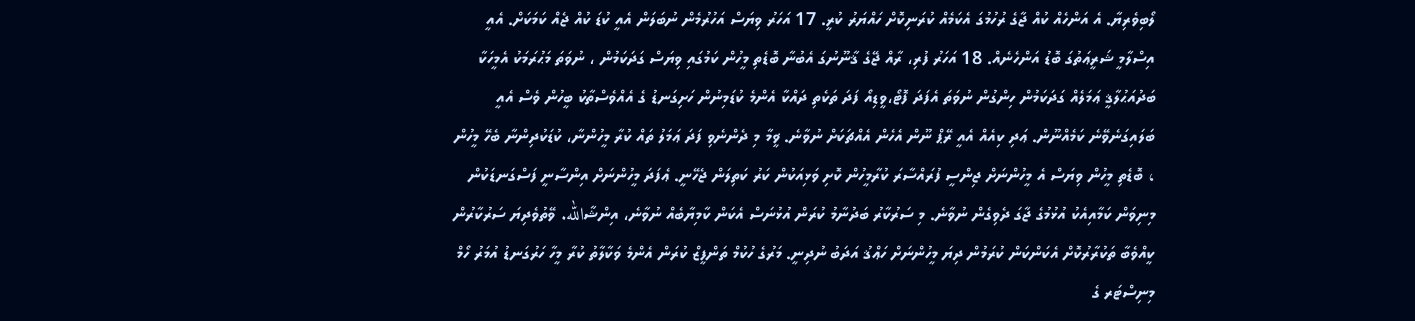ލޯބިވެރިޔާ. އެ އަންހެއް ކުއް ޖާގެ ރުހުމުގަ އެކަމެއް ކުރަނިކޮށް ހައްޔަރު ކުރީ. 17 އަހަރު ވިޔަސް އަހުރުމެން ނުބަލަން އެއީ ކުޑަ ކުއް ޖެއް ކަމަކަށް. އެއީ އިސްލާމީ ޝަރީޢަތުގަ ބޮޑު އަންހެނެއް. 18 އަހަރު ފުރި، ރާއް ޖޭގެ ޤާނޫނުގަ އެބުނާ ބޮޑެތި މީހުން ކަމުގައި ވިޔަސް ގަދަކަމުން ، ނުވަތަ މަޙުރަމަކު އެމީހަކާ ބަދުއަޙުލާޤީ ޢަމަލެއް ގަދަކަމުން ހިންގުން ނުވަތަ އެފަދަ ފޮޓޯ،ވީޑިއޯ ފަދަ ތަކެތި ދައްކާ އެންމެ ކުޑަމިނުން ހަށިގަނޑު ގެ އެއްވެސްތާކު ބީހުން ވެސް އެއީ ބަލައިގަނެވޭނެ ކަމެއްނޫން. ޢަދި ކިއެއް އެއީ ރޭޕް ނޫން އެހެން އެއްޗަކަށް ނުވާނެ. ޥީމާ މި ދެންނެވި ފަދަ ޢަމަލު ތައް ކުރާ މީހުންނާ، ކުޑަކުދިންނާ ބެހޭ މީހުން ، ބޮޑެތި މީހުން ވިޔަސް އެ މީހުންނަށް ޖިންސީ ފުރައްސާރަ ކުރާމީހުން ކޮށި ވަޅިއަކުން ކަރު ކަތިލަން ޖެހޭނީ. ޢެފަދަ މީހުންނަށް އިންސާނީ ފަސްގަނޑަކުން މިނިވަން ކަމާއިއެކު އުޅުމުގެ ޖާގަ ދެވިގެން ނުވާނެ. މި ސަރުކާރު ބަދުނާމު ކުރަން އުޅުނަސް އެކަން ކާމިޔާބެއް ނުވާނެ، އިންޝާالله. ވޭތުވެދިޔަ ސަރުކާރުން ކީއްވެބާ ތަކުރާރުކޮށް އެކަންކަން ކުރަމުން ދިޔަ މީހުންނަށް ހަޢްޤު އަދަބު ނުދިނީ. މަރުގެ ހުކުމް ތަންފީޒް ކުރަން އެންމެ ވަކާލާތު ކުރާ މީހާ ހަރުގަނޑު އުމަރު ހޯމް މިނިސްޓަރ ގެ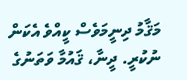މަޤާމު ދިނީމަވެސް ކީއްވެ އެކަން ނުކުރީ. ދީނާ، ޤައުމާ ވަތަނުގެ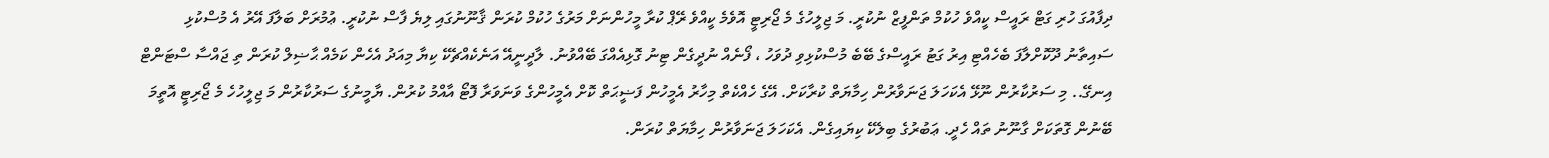ދިފާއުގަ ހުރި ގަޓް ރައީސް ކީއްވެ ހުކުމް ތަންފީޒް ނުކުރީ. މަ ޖިލީހުގެ މެ ޖޯރިޓީ އޮވެމެ ކީއްވެ ރޭޕް ކުރާ މީހުންނަށް މަރުގެ ހުކުމް ކުރަން ޤާނޫނުގައި ލިޔެ ފާސް ނުކުރީ. ޢުމުރަށް ބަލާފަ އޭރު އެ މުސްކުޅި ސައިތާނު ދޫކޮށްލާފަ ބެހެއްޓި އިރު ގަޓު ރައީސްގެ ބޭބެ މުސްކުޅިވި ދުވަހު ، ފޯނެއް ނުދީގެން ޓިނު ގޮޅިއެއްގަ ބޭއްވުނު. ލާދީނީއޭ އަނެކެއްޗެކޭ ކިޔާ މިއަދު އެހެން ކަމެއް ޙާޟިލް ކުރަން ތި ޖައްސާ ސްޓަންޓް އިނގޭ.. މި ސަރުކާރުން ނޫޅޭ އެކަހަލަ ޖަނަވާރުން ހިމާޔަތް ކުރާކަށް. އޭގެ ހެއްކެތް މިހާރު އެމީހުން ފަޟީޙަތް ކޮށް އެމީހުންގެ ވަނަވަރާ ފޮޓޯ އާއްމު ކުރުން. ޔާމީނުގެ ސަރުކާރުން މަ ޖިލީހުހެ މެ ޖޯރިޓީ އޮތީމަ ބޭނުން ގޮތަކަށް ގާނޫނު ތައް ހެދީ. ޢަބުރުގެ ބިލެކޭ ކިޔައިގެން. އެކަހަލަ ޖަނަވާރުން ހިމާޔަތް ކުރަން.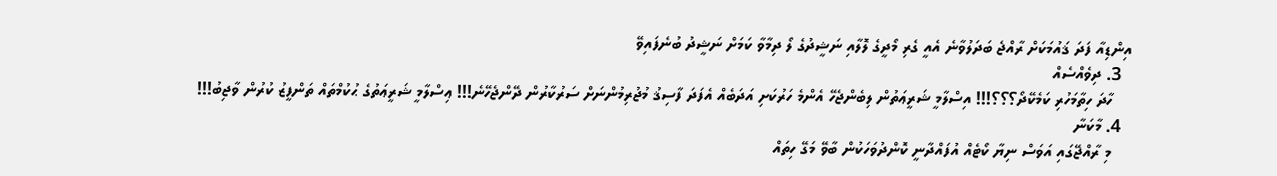އިންޑިއާ ފަދަ ޤައުމަކަށް ރާއްޖެ ބަދަލުވާނެ އެއީ ގެރި މޯދީގެ ލޮލާއި ނަޝީދުގެ ލޯ ދިމާވާ ކަމަށް ނަޝީދު ބުނެފައިވޭ
  3. ދިވެއްސެއް
    ހާދަ ހިތާމަހުރި ކަމެކޭދޯ؟؟؟!!! އިސްލާމީ ޝަރީޢަތުން ލިބެންޖެހޭ އެންމެ ހަރުކަށި އަދަބެއް އެފަދަ ފާސިޤު މުޖުރިމުންނަށް ސަރުކާރުން ދޭންޖެހޭނެ!!! ޢިސްލާމީ ޝަރީޢަތުގެ ޙުކުމްތައް ތަންފީޒު ކުރުން ވާޖިބު!!!
  4. މާކަނާ
    މި ރާއްޖޭގައި އަވަސް ނިޔާ ކޯޓެއް އުފައްދާނީ ކޮންދުވަހަކުން ބާވޭ މަގޭ ހިތައް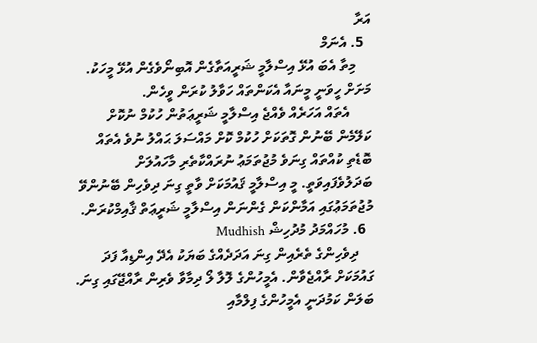އަރާ
  5. އެނަމް
    މިތާ އެބަ އުޅޭ އިސްލާމީ ޝަރީއަތާގެން އޮބިނޯވެގެން އުޅޭ މީހަކު. މަށަށް ހީވަނީ މީނައާ އެކަންތައް ހަވާލު ކުރަން ވީހެން.
      އެތައް އަހަރެއް ވެއްޖެ އިސްލާމީ ޝަރީޢަތުން ހުކުމް ނުކޮށް ކަލޭމެން ބޭނުން ގޮތަކަށް ހުކުމް ކޮށް މައްސަލަ ޙައްލު ނުވެ އެތައް ބޮޑެތި ކުއްތައް ގިނަވެ މުޖުތަމަޢު ނުރައްކާތެރި މާހައުލަށް ބަދަލުވެފައިވަތީ. މީ އިސްލާމީ ޤައުމަކަށް ވާތީ ގިނަ ދިވެހިން ބޭނުންވޭ މުޖުތަމަޢުގައި އަމާންކަން ގެންނަން އިސްލާމީ ޝަރީޢަތް ޤާއިމްކުރަން.
  6. މުހައްމަދު މުދުހިޝް Mudhish
    ދިވެހިންގެ ތެރެއިން ގިނަ އަދަދެއްގެ ބަޔަކު އެދޭ އިންޑިއާ ފަދަ ގައުމަކަށް ރާއްޖެވާން. އެމީހުންގެ ލޮލާ ލޯ ދިމާވާ ވެރިން ރާއްޖޭގައި ގިނަ. ބަލަން ކަމުދަނީ އެމީހުންގެ ފިލްމާއި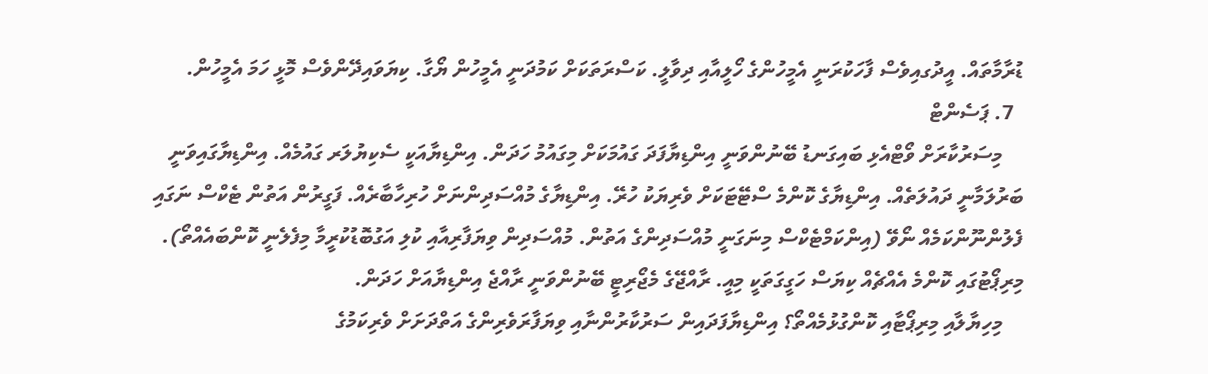ޑުރާމާތައް. އީދުގއިވެސް ފާހަކުރަނީ އެމީހުންގެ ހޯލީއާއި ދިވާލީ. ކަސްރަތަކަށް ކަމުދަނީ އެމީހުން ޔޯގާ. ކިޔަވައިދޭންވެސް މޮޅީ ހަމަ އެމީހުން.
  7. ޕަސެންޓް
    މިސަރުކާރަށް ވޯޓްއެޅި ބައިގަނޑު ބޭނުންވަނީ އިންޑިޔާފަދަ ގައުމަކަށް މިގައުމު ހަދަން. އިންޑިޔާއަކީ ސެކިޔުލަރ ގައުމެއް. އިންޑިޔާގައިވަނީ ބަރުލަމާނީ ދައުލަތެއް. އިންޑިޔާގެ ކޮންމެ ސްޓޭޓަކަށް ވެރިޔަކު ހުރޭ. އިންޑިޔާގެ މުއްސަދިންނަށް ހުރިހާބާރެއް. ފަގީރުން އަތުން ޓެކްސް ނަގައި ފެލުންނޫންކަމެއް ނޯވޭ (އިންކަމްޓެކްސް މިނަގަނީ މުއްސަދިންގެ އަތުން. މުއްސަދިން ވިޔަފާރިއާއި ކުލި އަގުބޮޑުކުރީމާ މިފެލެނީ ކޮންބައެއްތޯ). މިރިޕޯޓުގައި ކޮންމެ އެއްޗެއް ކިޔަސް ހަގީގަތަކީ މިއީ. ރާއްޖޭގެ މެޖޯރިޓީ ބޭނުންވަނީ ރާއްޖެ އިންޑިޔާއަށް ހަދަން.
    މިހިޔާލާއި މިރިޕޯޓާއި ކޮންގުޅުމެއްތޯ؟ އިންޑިޔާފަދައިން ސަރުކާރުންނާއި ވިޔަފާރަވެރިންގެ އަތްދަށަށް ވެރިކަމުގެ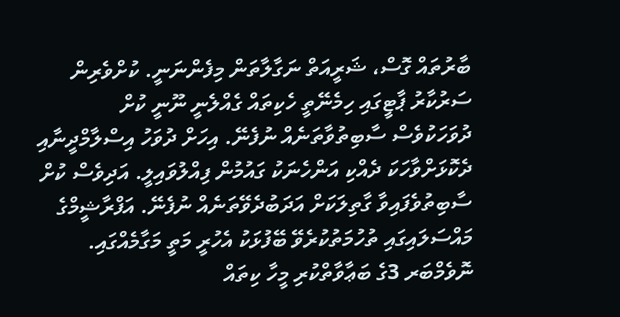ބާރުތައް ގޮސް، ޝަރީއަތް ނަގާލާތަން މިފެންނަނީ. ކުށްވެރިން ސަރުކާރު ޕާޓީގައި ހިމެނޭތީ ހެކިތައް ގެއްލެނީ ނޫނީ ކުށް ދުވަހަކުވެސް ސާބިތުވާތަނެއް ނުފެނޭ. އިހަށް ދުވަހު އިސްލާމްދީނާއި ދެކޮޅަށްވާހަކަ ދެއްކި އަންހެނަކު ގައުމުން ފިއްލުވައިލީ. އަދިވެސް ކުށް ސާބިތުވެފައިވާ ގާތިލަކަށް އަދަބުދެވޭތަނެއް ނުފެނޭ. އަފްރާޝީމްގެ މައްސަލައިގައި ތުހުމަތުކުރެވޭ ބޭފުޅަކު އެހުރީ މަތީ މަގާމެއްގައި. ނޮވެމްބަރ 3ގެ ބަޢާވާތްކުރި މީހާ ކިތައް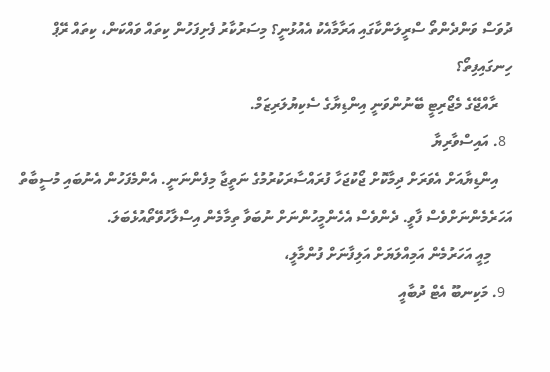ދުވަސް ވަންދެންތޯ ސްރީލަންކާގައި އަރާމާއެކު އެއުޅުނީ؟ މިސަރުކާރު ފެށިފަހުން ކިތައް ވައްކަން، ކިތައް ރޭޕް ހިނގައިފިތޯ؟
    ރާއްޖޭގެ މެޖޯރިޓީ ބޭނުންވަނީ އިންޑިޔާގެ ސެކިޔުލަރިޒަމް.
  8. އައިސްވާރިޔާ
    އިންޑިޔާއަށް އެވަރަށް ދިމާކޮށް ޖޯކުޖަހާ ފުރައްސާރަކުރުމުގެ ނަތީޖާ މިފެންނަނީ. އެންމެފަހުން އެނުބައި މުސީބާތް އަހަރެމެންނަށްވެސް ފާވީ. ދެންވެސް އެހެންމީހުންނަށް ނުބަވާ ތިމާމެން އިސްލާހުވޭތޯއުޅެބަލަ.
      މިއީ އަހަރުމެން އަމިއްލަޔަށް އަލިފާނަށް ފުންމާލީ،
  9. މަކިނބޫ އެޓް ދުބާއީ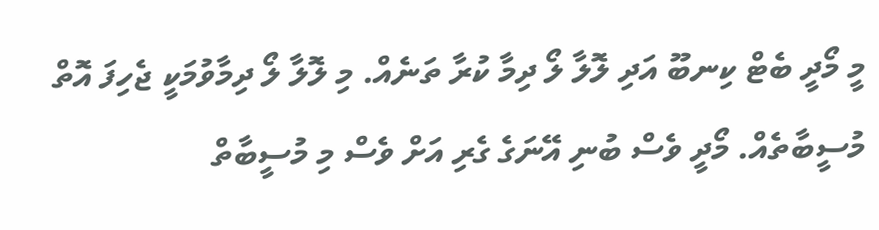މީ މޯދީ ބެޓް ކިނބޫ އަދި ލޮލާ ލޯ ދިމާ ކުރާ ތަނެއް. މި ލޮލާ ލޯ ދިމާވުމަކީ ޖެހިފަ އޮތް މުސީބާތެއް. މޯދީ ވެސް ބުނި އޭނަގެ ގެރި އަށް ވެސް މި މުސީބާތް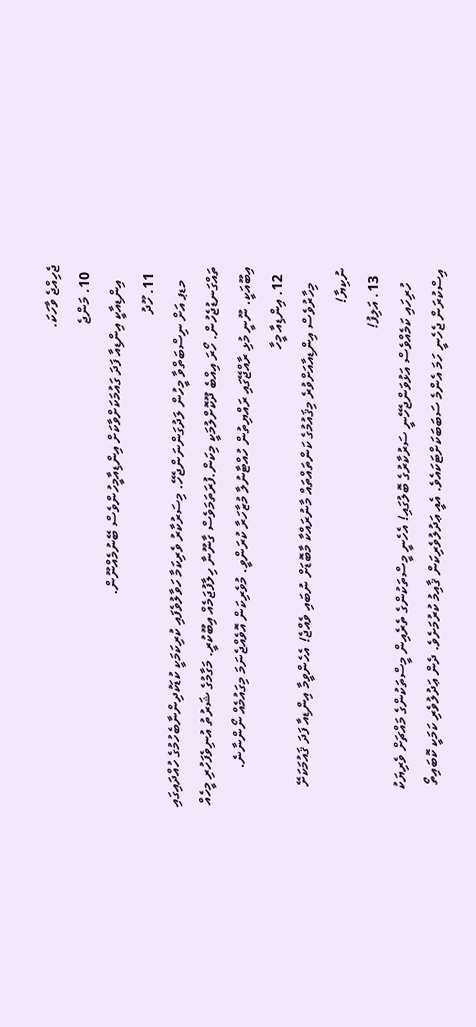ޖެހިއްޖެ ވާހަކަ.
  10. މަންޖެ
    އިންޑިއާކީ އިންޑިއާ ފަދަ ގައުމަކަށްވާކަށް އިންޑިއާމީހުންވެސް ބޭނުމެއްނޫން.
  11. ހޫދު
    މޑޕ އަށް ނިސްބަތްވާ މީހުން ލަދުގަންނަންޖެހޭ. މިސަރުކާރު ވެރިކަމާ ހަވާލުވެފައި ކުރިކަމަކީ ކުޑަކުދިންނާބެހުމުގެ ހުއްދައިގައި ތައްގަނޑުޖެހުން. ހޯރަ އިއްބެ ދޫކޮށްލުމަކީ މިކަން.ފުރަތަމަވެސް ގާނޫނާ ހިލާފުޖަމެއް އިބޫކުރީ. މަގާމުގެ ޝަރުތު އުނިވެފަހުރި މީހެއް އިބޫއަކީ. ނޫނީ މުޅި ރާއްޖޭގައި ރައްޔިތުން ހުއްޓާނުލާ މުޒާހަރާ ކުރަންވީ. މުވެރިކަން އޮވެއްޖެނަމަ މިގައުމެއް ނޯންނާނެ.
  12. އިންޑިއާ މީހާ
    މިހާރުވެސް އިންޑިއާއަށްވުރެ މިޤައުމުގެ ކަންތައްތައް މާނުރައްކާ މާބޮޑަށް ނުބައި ވެއްޖެ! އެހެންވީމާ އިންޑިއާ ފަދަ ޤައުމަކަށޭ ނުކިޔާ!
  13. އަލިފު!
    ހުރިހައި ކަމެއްވެސް އަޅުވަންޖެހޭނީ ސަރުކާރުގެ ބޮލުގައި! އެހެނީ މީސްތަކުންގެ ތެރެއިން މީސްތަކުންގެ މައްޗަށް ވެރިޔަކު އިސްކުރަން ޖެހެނީ ހަމަ އެންމެ ސަބަބަކަށްޓަކައެވެ. އެއީ ޢަދުލުވެރިކަން ޤާއިމު ކުރުމަށެވެ. ދެން ޢަދުލުވެރި ކަމަކީ ކޮބައިތޯ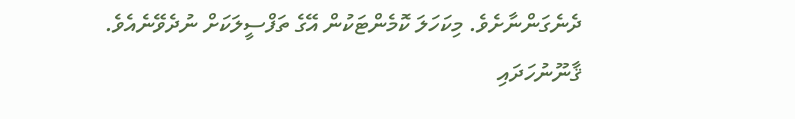ދެނެގަންނާށެވެ. މިކަހަލަ ކޮމެންޓަކުން އޭގެ ތަފްސީލަކަށް ނުދެވޭނެއެވެ. ޤާނޫނުހަދައި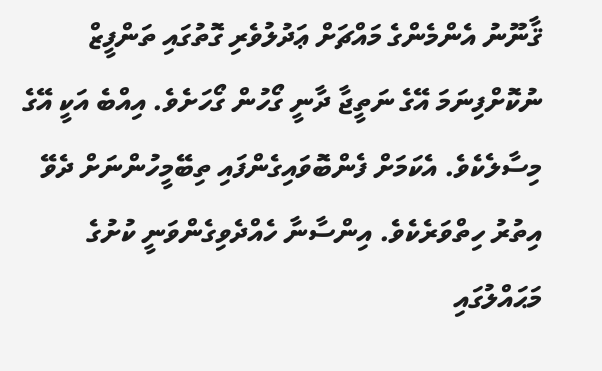ޤާނޫނު އެންމެންގެ މައްޗަށް ޢަދުލުވެރި ގޮތުގައި ތަންފީޒް ނުކޮށްފިނަމަ އޭގެ ނަތީޖާ ދާނީ ގޯހުން ގޯހަށެވެ. އިއްބެ އަކީ އޭގެ މިސާލެކެވެ. އެކަމަށް ފެންބޮވައިގެންފައި ތިބޭމީހުންނަށް ދެވޭ އިތުރު ހިތްވަރެކެވެ. އިންސާނާ ހެއްދެވިގެންވަނީ ކުށުގެ މަޙައްލުގައި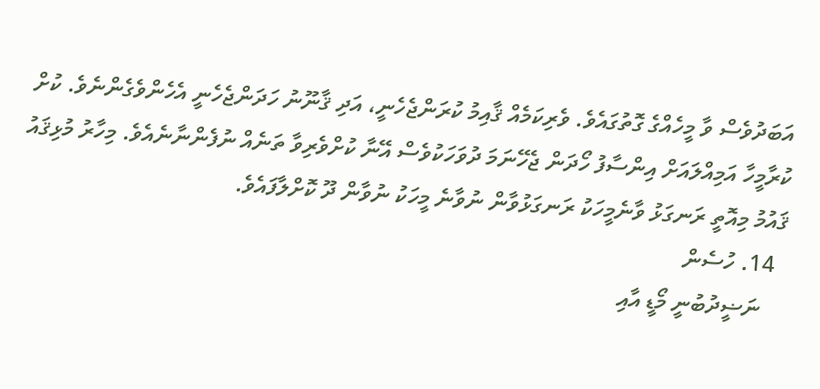އަބަދުވެސް ވާ މީހެއްގެ ގޮތުގައެވެ. ވެރިކަމެއް ޤާއިމު ކުރަންޖެހެނީ، އަދި ޤާނޫނު ހަދަންޖެހެނީ އެހެންވެގެންނެވެ. ކުށް ކުރާމީހާ އަމިއްލައަށް އިންސާފު ހޯދަން ޖެހޭނަމަ ދުވަހަކުވެސް އޭނާ ކުށްވެރިވާ ތަނެއް ނުފެންނާނެއެވެ. މިހާރު މުޅިޤައު ޤައުމު މިއޮތީ ރަނގަޅު ވާނެމީހަކު ރަނގަޅުވާން ނުވާނެ މީހަކު ނުވާން ދޫ ކޮށްލާފައެވެ.
  14. ހުސެން
    ނަޟީދުބުނީ މޯޑީ އާއި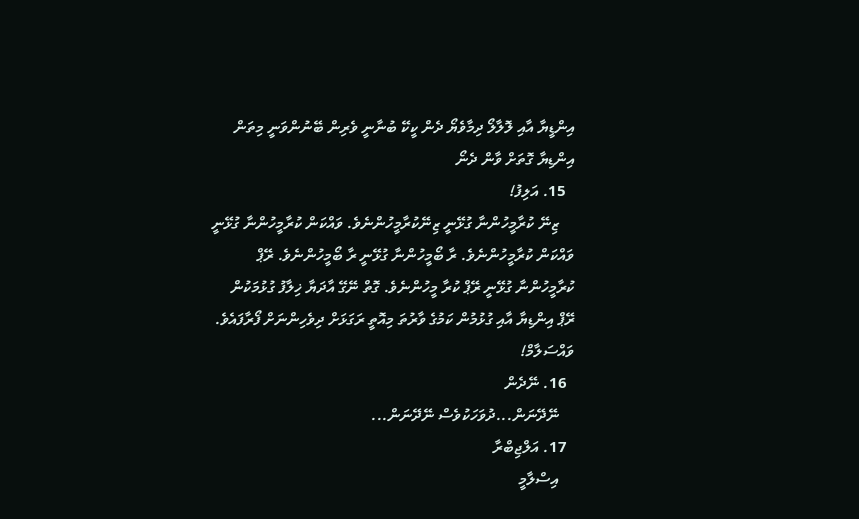އިންޑީޔާ އާއި ލޮލާލޯ ދިމާވެޔޯ ދެން ކީކޭ ބުނާނީ ވެރިން ބޭނުންވަނީ މިތަން އިންޑިޔާ ގޮތަށް ވާން ދެނޯ
  15. އަލިފު!
    ޒިނޭ ކުރާމީހުންނާ ގުޅޭނީ ޒިނޭކުރާމީހުންނެވެ. ވައްކަން ކުރާމީހުންނާ ގުޅޭނީ ވައްކަން ކުރާމީހުންނެވެ. ރާ ބޯމީހުންނާ ގުޅޭނީ ރާ ބޯމީހުންނެވެ. ރޭޕް ކުރާމީހުންނާ ގުޅޭނީ ރޭޕް ކުރާ މީހުންނެވެ. ގޮތް ނޭގޭ އާދަޔާ ޚިލާފު ގުޅުމަކުން ރޭޕް އިންޑިޔާ އާއި ގުޅުމުން ކަމުގެ ވާރުތަ މިއޮތީ ރަގަޅަށް ދިވެހިންނަށް ފޯރާފައެވެ. ވައްސަލާމް!
  16. ނޭދެން
    ނޭދޭނަން...ދުވަހަކުވެސް ނޭދޭނަން...
  17. އަލްޖިބްރާ
    އިސްލާމީ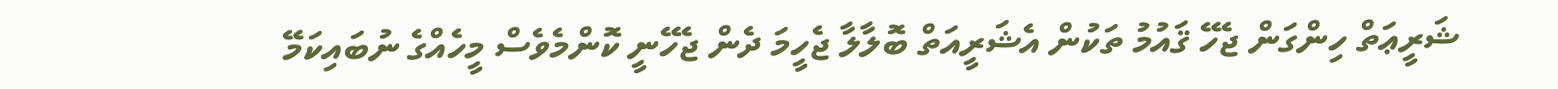ޝަރީޢަތް ހިންގަން ޖެހޭ ޤައުމު ތަކުން އެޝަރީއަތް ބޮލާލާ ޖެހީމަ ދެން ޖެހޭނީ ކޮންމެވެސް މީހެއްގެ ނުބައިކަމޭ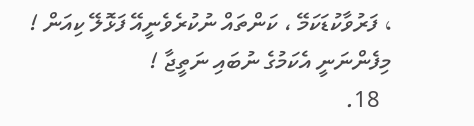، ފަރުވާކުޑަކަމޭ ، ކަންތައް ނުކުރެވެނީއޭ ފަޅޮލޭ ކިއަން ! މިފެންނަނީ އެކަމުގެ ނުބައި ނަތީޖާ !
  18.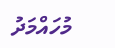މުހައްމަދު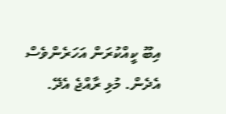އިބޫ ކީއްކުރަން އަހަރެންވެސް އެދެން. މުޅި ރާއްޖެ އެދޭ.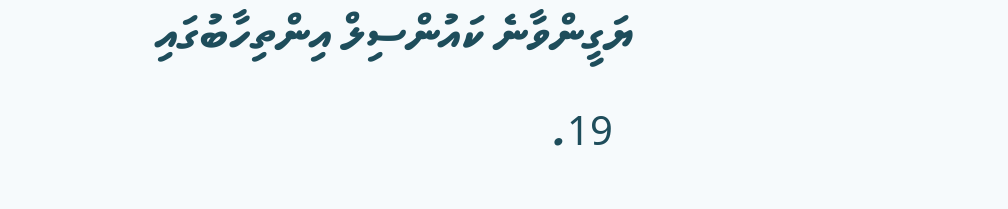ޔަގީންވާނެ ކައުންސިލް އިންތިހާބުގައި
  19.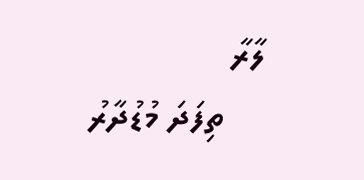ލާރާ
    ތިފަދަ މުޑުދާރު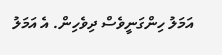އަމަލު ހިންގަނީވެސް ދިވެހިން. އެ އަމަލު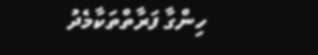ހިންގާ ފަރާތްތަކާމެދު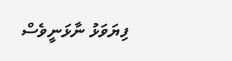ފިޔަވަޅު ނާޅަނީވެސް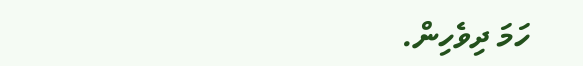ހަމަ ދިވެހިން.